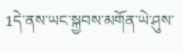1དེ་ནས་ཡང་སྐྱབས་མགོན་ཡེ་ཤུས་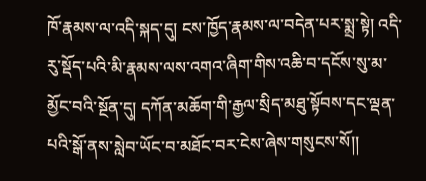ཁོ་རྣམས་ལ་འདི་སྐད་དུ། ངས་ཁྱོད་རྣམས་ལ་བདེན་པར་སྨྲ་སྟེ། འདི་རུ་སྡོད་པའི་མི་རྣམས་ལས་འགའ་ཞིག་གིས་འཆི་བ་དངོས་སུ་མ་མྱོང་བའི་སྔོན་དུ། དཀོན་མཆོག་གི་རྒྱལ་སྲིད་མཐུ་སྟོབས་དང་ལྡན་པའི་སྒོ་ནས་སླེབ་ཡོང་བ་མཐོང་བར་ངེས་ཞེས་གསུངས་སོ།།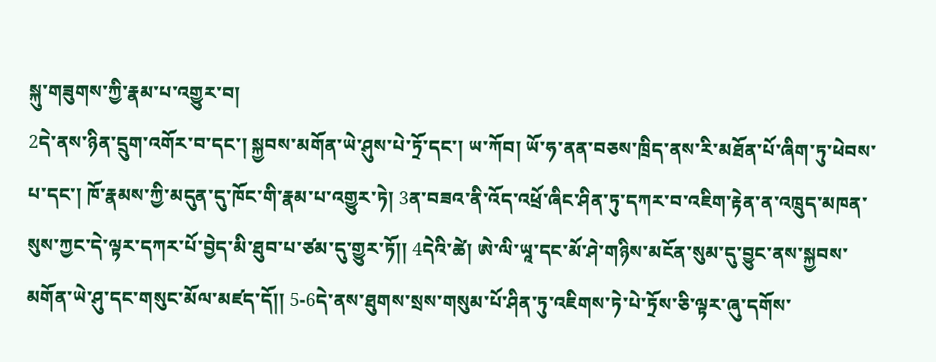སྐུ་གཟུགས་ཀྱི་རྣམ་པ་འགྱུར་བ།
2དེ་ནས་ཉིན་དྲུག་འགོར་བ་དང་། སྐྱབས་མགོན་ཡེ་ཤུས་པེ་ཏྲོ་དང་། ཡ་ཀོབ། ཡོ་ཧ་ནན་བཅས་ཁྲིད་ནས་རི་མཐོན་པོ་ཞིག་ཏུ་ཕེབས་པ་དང་། ཁོ་རྣམས་ཀྱི་མདུན་དུ་ཁོང་གི་རྣམ་པ་འགྱུར་ཏེ། 3ན་བཟའ་ནི་འོད་འཕྲོ་ཞིང་ཤིན་ཏུ་དཀར་བ་འཇིག་རྟེན་ན་འཁྲུད་མཁན་སུས་ཀྱང་དེ་ལྟར་དཀར་པོ་བྱེད་མི་ཐུབ་པ་ཙམ་དུ་གྱུར་ཏོ།། 4དེའི་ཚེ། ཨེ་ལི་ཡཱ་དང་མོ་ཤེ་གཉིས་མངོན་སུམ་དུ་བྱུང་ནས་སྐྱབས་མགོན་ཡེ་ཤུ་དང་གསུང་མོལ་མཛད་དོ།། 5-6དེ་ནས་ཐུགས་སྲས་གསུམ་པོ་ཤིན་ཏུ་འཇིགས་ཏེ་པེ་ཏྲོས་ཅི་ལྟར་ཞུ་དགོས་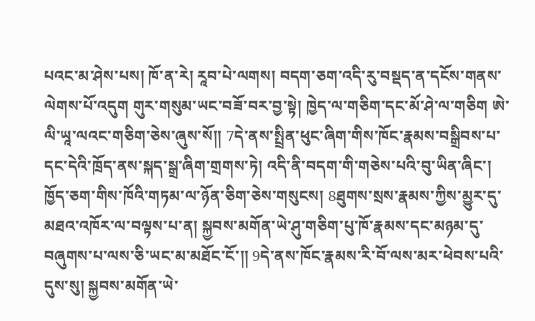པའང་མ་ཤེས་པས། ཁོ་ན་རེ། རཱབ་པེ་ལགས། བདག་ཅག་འདི་རུ་བསྡད་ན་དངོས་གནས་ལེགས་པོ་འདུག གུར་གསུམ་ཡང་བཟོ་བར་བྱ་སྟེ། ཁྱེད་ལ་གཅིག་དང་མོ་ཤེ་ལ་གཅིག ཨེ་ལི་ཡཱ་ལའང་གཅིག་ཅེས་ཞུས་སོ།། 7དེ་ནས་སྤྲིན་ཕུང་ཞིག་གིས་ཁོང་རྣམས་བསྒྲིབས་པ་དང་དེའི་ཁྲོད་ནས་སྐད་སྒྲ་ཞིག་གྲགས་ཏེ། འདི་ནི་བདག་གི་གཅེས་པའི་བུ་ཡིན་ཞིང་། ཁྱོད་ཅག་གིས་ཁོའི་གཏམ་ལ་ཉོན་ཅིག་ཅེས་གསུངས། 8ཐུགས་སྲས་རྣམས་ཀྱིས་མྱུར་དུ་མཐའ་འཁོར་ལ་བལྟས་པ་ན། སྐྱབས་མགོན་ཡེ་ཤུ་གཅིག་པུ་ཁོ་རྣམས་དང་མཉམ་དུ་བཞུགས་པ་ལས་ཅི་ཡང་མ་མཐོང་ངོ་༎ 9དེ་ནས་ཁོང་རྣམས་རི་བོ་ལས་མར་ཕེབས་པའི་དུས་སུ། སྐྱབས་མགོན་ཡེ་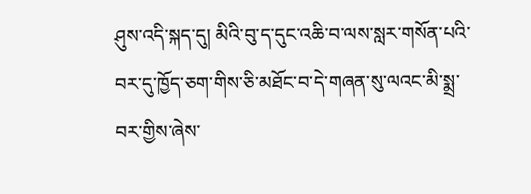ཤུས་འདི་སྐད་དུ། མིའི་བུ་ད་དུང་འཆི་བ་ལས་སླར་གསོན་པའི་བར་དུ་ཁྱོད་ཅག་གིས་ཅི་མཐོང་བ་དེ་གཞན་སུ་ལའང་མི་སྨྲ་བར་གྱིས་ཞེས་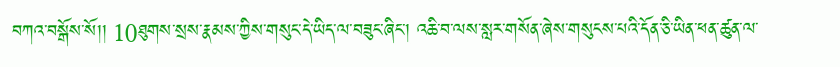བཀའ་བསྒོས་སོ།། 10ཐུགས་སྲས་རྣམས་ཀྱིས་གསུང་དེ་ཡིད་ལ་བཟུང་ཞིང་། འཆི་བ་ལས་སླར་གསོན་ཞེས་གསུངས་པའི་དོན་ཅི་ཡིན་ཕན་ཚུན་ལ་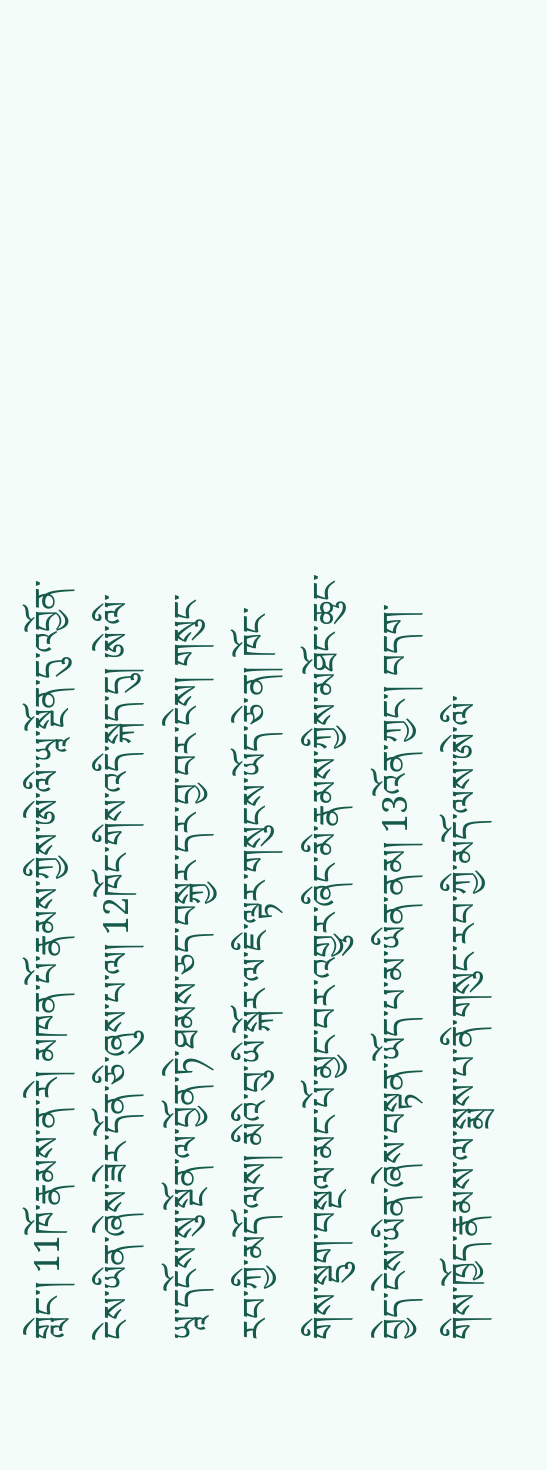གླེང་། 11ཁོ་རྣམས་ན་རེ། མཁན་པོ་རྣམས་ཀྱིས་ཨེ་ལི་ཡཱ་སྔོན་དུ་འབྱོན་ངེས་ཡིན་ཞེས་ཟེར་དོན་ཅི་ཞུས་པ་ལ། 12ཁོང་གིས་འདི་སྐད་དུ། ཨེ་ལི་ཡཱ་དངོས་སུ་སྔོན་ལ་བྱོན་ཏེ་ཐམས་ཅད་བསྐྱར་དར་བྱ་བར་ངེས། གསུང་རབ་ཀྱི་མདོ་ལས། མིའི་བུ་ཡི་སྐོར་ལ་ཇི་ལྟར་གསུངས་ཡོད་ཅེ་ན། ཁོང་གིས་སྡུག་བསྔལ་མང་པོ་མྱང་བར་འགྱུར་ཞིང་མི་རྣམས་ཀྱིས་མཐོང་ཆུང་བྱེད་ངེས་ཡིན་ཞེས་བསྟན་ཡོད་པ་མ་ཡིན་ནམ། 13འོན་ཀྱང་། བདག་གིས་ཁྱོད་རྣམས་ལ་སྨྲས་པ་ནི་གསུང་རབ་ཀྱི་མདོ་ལས་ཨེ་ལི་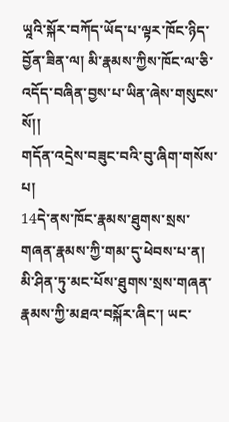ཡཱའི་སྐོར་བཀོད་ཡོད་པ་ལྟར་ཁོང་ཉིད་བྱོན་ཟིན་ལ། མི་རྣམས་ཀྱིས་ཁོང་ལ་ཅི་འདོད་བཞིན་བྱས་པ་ཡིན་ཞེས་གསུངས་སོ།།
གདོན་འདྲེས་བཟུང་བའི་བུ་ཞིག་གསོས་པ།
14དེ་ནས་ཁོང་རྣམས་ཐུགས་སྲས་གཞན་རྣམས་ཀྱི་གམ་དུ་ཕེབས་པ་ན། མི་ཤིན་ཏུ་མང་པོས་ཐུགས་སྲས་གཞན་རྣམས་ཀྱི་མཐའ་བསྐོར་ཞིང་། ཡང་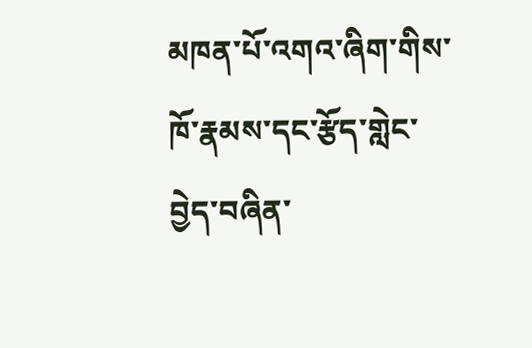མཁན་པོ་འགའ་ཞིག་གིས་ཁོ་རྣམས་དང་རྩོད་གླེང་བྱེད་བཞིན་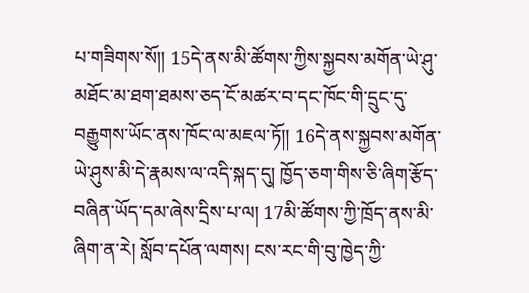པ་གཟིགས་སོ།། 15དེ་ནས་མི་ཚོགས་ཀྱིས་སྐྱབས་མགོན་ཡེ་ཤུ་མཐོང་མ་ཐག་ཐམས་ཅད་ངོ་མཚར་བ་དང་ཁོང་གི་དྲུང་དུ་བརྒྱུགས་ཡོང་ནས་ཁོང་ལ་མཇལ་ཏོ།། 16དེ་ནས་སྐྱབས་མགོན་ཡེ་ཤུས་མི་དེ་རྣམས་ལ་འདི་སྐད་དུ། ཁྱོད་ཅག་གིས་ཅི་ཞིག་རྩོད་བཞིན་ཡོད་དམ་ཞེས་དྲིས་པ་ལ། 17མི་ཚོགས་ཀྱི་ཁྲོད་ནས་མི་ཞིག་ན་རེ། སློབ་དཔོན་ལགས། ངས་རང་གི་བུ་ཁྱེད་ཀྱི་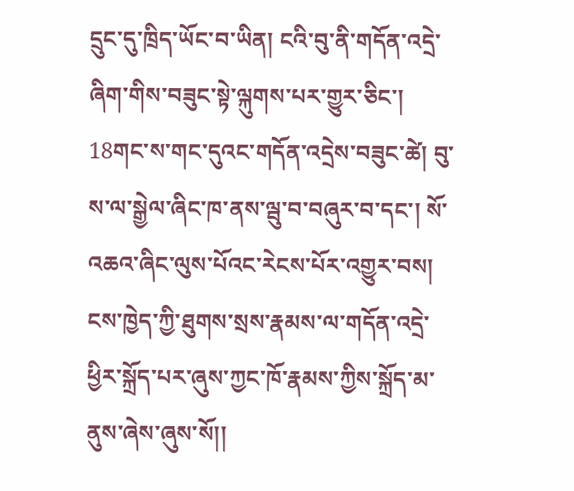དྲུང་དུ་ཁྲིད་ཡོང་བ་ཡིན། ངའི་བུ་ནི་གདོན་འདྲེ་ཞིག་གིས་བཟུང་སྟེ་ལྐུགས་པར་གྱུར་ཅིང་། 18གང་ས་གང་དུའང་གདོན་འདྲེས་བཟུང་ཚེ། བུ་ས་ལ་སྒྱེལ་ཞིང་ཁ་ནས་ལྦུ་བ་བཞུར་བ་དང་། སོ་འཆའ་ཞིང་ལུས་པོའང་རེངས་པོར་འགྱུར་བས། ངས་ཁྱེད་ཀྱི་ཐུགས་སྲས་རྣམས་ལ་གདོན་འདྲེ་ཕྱིར་སྐྲོད་པར་ཞུས་ཀྱང་ཁོ་རྣམས་ཀྱིས་སྐྲོད་མ་ནུས་ཞེས་ཞུས་སོ།།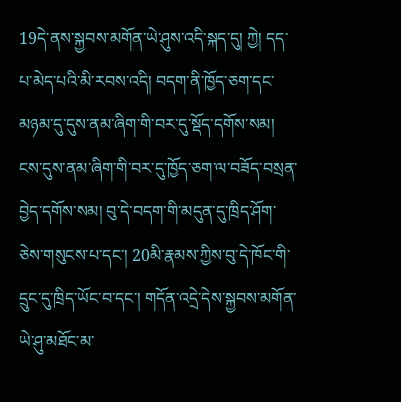19དེ་ནས་སྐྱབས་མགོན་ཡེ་ཤུས་འདི་སྐད་དུ། ཀྱེ། དད་པ་མེད་པའི་མི་རབས་འདི། བདག་ནི་ཁྱོད་ཅག་དང་མཉམ་དུ་དུས་ནམ་ཞིག་གི་བར་དུ་སྡོད་དགོས་སམ། ངས་དུས་ནམ་ཞིག་གི་བར་དུ་ཁྱོད་ཅག་ལ་བཟོད་བསྲན་བྱེད་དགོས་སམ། བུ་དེ་བདག་གི་མདུན་དུ་ཁྲིད་ཤོག་ཅེས་གསུངས་པ་དང་། 20མི་རྣམས་ཀྱིས་བུ་དེ་ཁོང་གི་དྲུང་དུ་ཁྲིད་ཡོང་བ་དང་། གདོན་འདྲེ་དེས་སྐྱབས་མགོན་ཡེ་ཤུ་མཐོང་མ་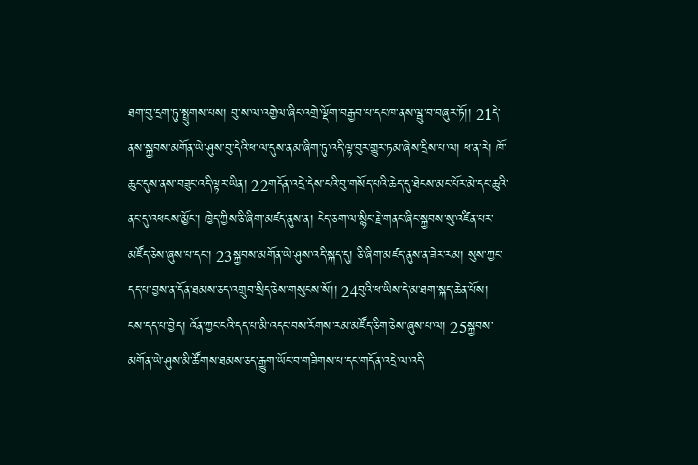ཐག་བུ་དྲག་ཏུ་སྤྲུགས་པས། བུ་ས་ལ་འགྱེལ་ཞིང་འགྲེ་ལྡོག་བརྒྱབ་པ་དང་ཁ་ནས་ལྦུ་བ་བཞུར་ཏོ།། 21དེ་ནས་སྐྱབས་མགོན་ཡེ་ཤུས་བུ་དེའི་ཕ་ལ་དུས་ནམ་ཞིག་ཏུ་འདི་ལྟ་བུར་གྱུར་ཏམ་ཞེས་དྲིས་པ་ལ། ཕ་ན་རེ། ཁོ་ཆུང་དུས་ནས་བཟུང་འདི་ལྟར་ཡིན། 22གདོན་འདྲེ་དེས་ངའི་བུ་གསོད་པའི་ཆེད་དུ་ཐེངས་མང་པོར་མེ་དང་ཆུའི་ནང་དུ་འཕངས་མྱོང་། ཁྱེད་ཀྱིས་ཅི་ཞིག་མཛད་ནུས་ན། ངེད་ཅག་ལ་སྙིང་རྗེ་གནང་ཞིང་སྐྱབས་སུ་འཛིན་པར་མཛོད་ཅེས་ཞུས་པ་དང་། 23སྐྱབས་མགོན་ཡེ་ཤུས་འདི་སྐད་དུ། ཅི་ཞིག་མཛད་ནུས་ན་ཟེར་རམ། སུས་ཀྱང་དད་པ་བྱས་ན་དོན་ཐམས་ཅད་འགྲུབ་སྲིད་ཅེས་གསུངས་སོ།། 24བུའི་ཕ་ཡིས་དེ་མ་ཐག་སྐད་ཆེན་པོས། ངས་དད་པ་བྱེད། འོན་ཀྱང་ངའི་དད་པ་མི་འདང་བས་རོགས་རམ་མཛོད་ཅིག་ཅེས་ཞུས་པ་ལ། 25སྐྱབས་མགོན་ཡེ་ཤུས་མི་ཚོགས་ཐམས་ཅད་རྒྱུག་ཡོང་བ་གཟིགས་པ་དང་གདོན་འདྲེ་ལ་འདི་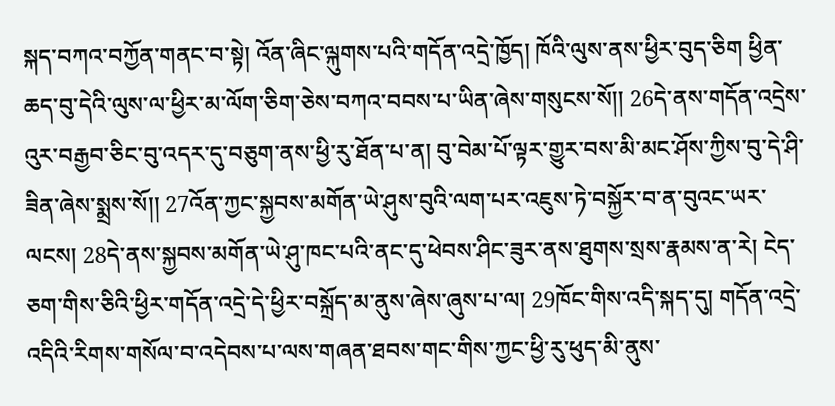སྐད་བཀའ་བཀྱོན་གནང་བ་སྟེ། འོན་ཞིང་ལྐུགས་པའི་གདོན་འདྲེ་ཁྱོད། ཁོའི་ལུས་ནས་ཕྱིར་བུད་ཅིག ཕྱིན་ཆད་བུ་དེའི་ལུས་ལ་ཕྱིར་མ་ལོག་ཅིག་ཅེས་བཀའ་བབས་པ་ཡིན་ཞེས་གསུངས་སོ།། 26དེ་ནས་གདོན་འདྲེས་འུར་བརྒྱབ་ཅིང་བུ་འདར་དུ་བཅུག་ནས་ཕྱི་རུ་ཐོན་པ་ན། བུ་བེམ་པོ་ལྟར་གྱུར་བས་མི་མང་ཤོས་ཀྱིས་བུ་དེ་ཤི་ཟིན་ཞེས་སྨྲས་སོ།། 27འོན་ཀྱང་སྐྱབས་མགོན་ཡེ་ཤུས་བུའི་ལག་པར་འཇུས་ཏེ་བསྐྱོར་བ་ན་བུའང་ཡར་ལངས། 28དེ་ནས་སྐྱབས་མགོན་ཡེ་ཤུ་ཁང་པའི་ནང་དུ་ཕེབས་ཤིང་ཟུར་ནས་ཐུགས་སྲས་རྣམས་ན་རེ། ངེད་ཅག་གིས་ཅིའི་ཕྱིར་གདོན་འདྲེ་དེ་ཕྱིར་བསྐྲོད་མ་ནུས་ཞེས་ཞུས་པ་ལ། 29ཁོང་གིས་འདི་སྐད་དུ། གདོན་འདྲེ་འདིའི་རིགས་གསོལ་བ་འདེབས་པ་ལས་གཞན་ཐབས་གང་གིས་ཀྱང་ཕྱི་རུ་ཕུད་མི་ནུས་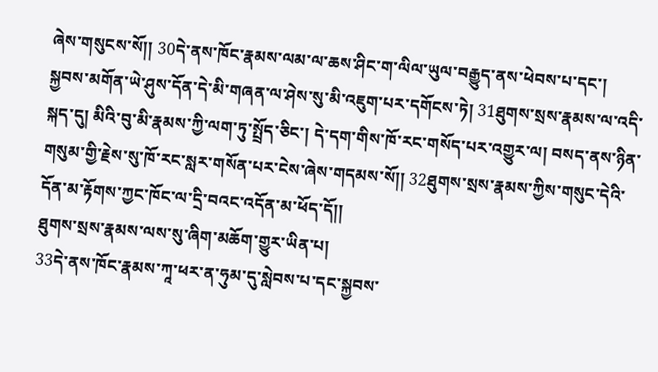ཞེས་གསུངས་སོ།། 30དེ་ནས་ཁོང་རྣམས་ལམ་ལ་ཆས་ཤིང་ག་ལིལ་ཡུལ་བརྒྱུད་ནས་ཕེབས་པ་དང་། སྐྱབས་མགོན་ཡེ་ཤུས་དོན་དེ་མི་གཞན་ལ་ཤེས་སུ་མི་འཇུག་པར་དགོངས་ཏེ། 31ཐུགས་སྲས་རྣམས་ལ་འདི་སྐད་དུ། མིའི་བུ་མི་རྣམས་ཀྱི་ལག་ཏུ་སྤྲོད་ཅིང་། དེ་དག་གིས་ཁོ་རང་གསོད་པར་འགྱུར་ལ། བསད་ནས་ཉིན་གསུམ་གྱི་རྗེས་སུ་ཁོ་རང་སླར་གསོན་པར་ངེས་ཞེས་གདམས་སོ།། 32ཐུགས་སྲས་རྣམས་ཀྱིས་གསུང་དེའི་དོན་མ་རྟོགས་ཀྱང་ཁོང་ལ་དྲི་བའང་འདོན་མ་ཕོད་དོ།།
ཐུགས་སྲས་རྣམས་ལས་སུ་ཞིག་མཆོག་གྱུར་ཡིན་པ།
33དེ་ནས་ཁོང་རྣམས་ཀཱ་ཕར་ན་ཧུམ་དུ་སླེབས་པ་དང་སྐྱབས་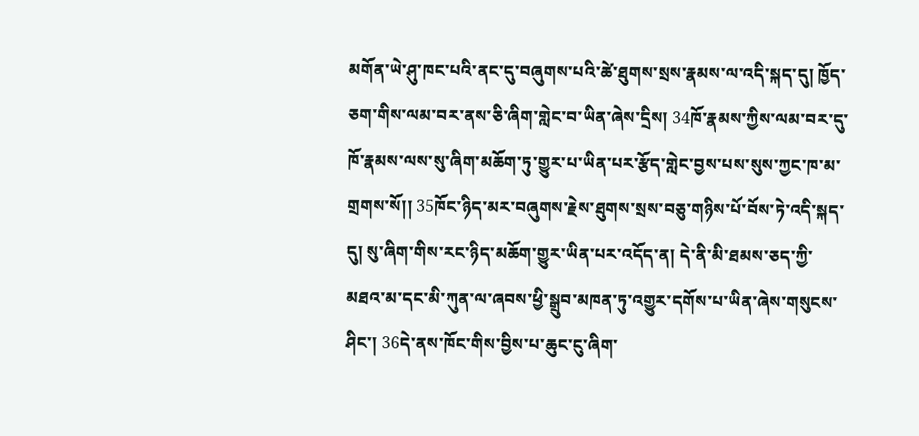མགོན་ཡེ་ཤུ་ཁང་པའི་ནང་དུ་བཞུགས་པའི་ཚེ་ཐུགས་སྲས་རྣམས་ལ་འདི་སྐད་དུ། ཁྱོད་ཅག་གིས་ལམ་བར་ནས་ཅི་ཞིག་གླེང་བ་ཡིན་ཞེས་དྲིས། 34ཁོ་རྣམས་ཀྱིས་ལམ་བར་དུ་ཁོ་རྣམས་ལས་སུ་ཞིག་མཆོག་ཏུ་གྱུར་པ་ཡིན་པར་རྩོད་གླེང་བྱས་པས་སུས་ཀྱང་ཁ་མ་གྲགས་སོ།། 35ཁོང་ཉིད་མར་བཞུགས་རྗེས་ཐུགས་སྲས་བཅུ་གཉིས་པོ་བོས་ཏེ་འདི་སྐད་དུ། སུ་ཞིག་གིས་རང་ཉིད་མཆོག་གྱུར་ཡིན་པར་འདོད་ན། དེ་ནི་མི་ཐམས་ཅད་ཀྱི་མཐའ་མ་དང་མི་ཀུན་ལ་ཞབས་ཕྱི་སྒྲུབ་མཁན་ཏུ་འགྱུར་དགོས་པ་ཡིན་ཞེས་གསུངས་ཤིང་། 36དེ་ནས་ཁོང་གིས་བྱིས་པ་ཆུང་ངུ་ཞིག་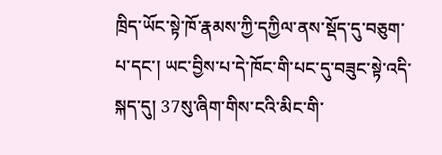ཁྲིད་ཡོང་སྟེ་ཁོ་རྣམས་ཀྱི་དཀྱིལ་ནས་སྡོད་དུ་བཅུག་པ་དང་། ཡང་བྱིས་པ་དེ་ཁོང་གི་པང་དུ་བཟུང་སྟེ་འདི་སྐད་དུ། 37སུ་ཞིག་གིས་ངའི་མིང་གི་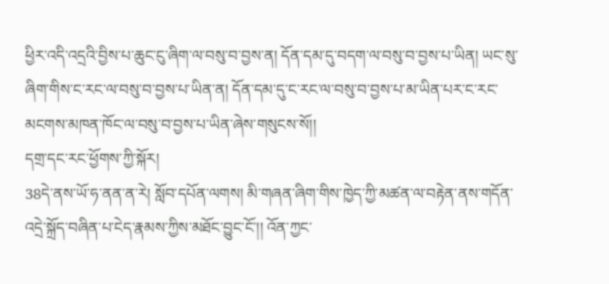ཕྱིར་འདི་འདྲའི་བྱིས་པ་ཆུང་ངུ་ཞིག་ལ་བསུ་བ་བྱས་ན། དོན་དམ་དུ་བདག་ལ་བསུ་བ་བྱས་པ་ཡིན། ཡང་སུ་ཞིག་གིས་ང་རང་ལ་བསུ་བ་བྱས་པ་ཡིན་ན། དོན་དམ་དུ་ང་རང་ལ་བསུ་བ་བྱས་པ་མ་ཡིན་པར་ང་རང་མངགས་མཁན་ཁོང་ལ་བསུ་བ་བྱས་པ་ཡིན་ཞེས་གསུངས་སོ།།
དགྲ་དང་རང་ཕྱོགས་ཀྱི་སྐོར།
38དེ་ནས་ཡོ་ཧ་ནན་ན་རེ། སློབ་དཔོན་ལགས། མི་གཞན་ཞིག་གིས་ཁྱེད་ཀྱི་མཚན་ལ་བརྟེན་ནས་གདོན་འདྲེ་སྐྲོད་བཞིན་པ་ངེད་རྣམས་ཀྱིས་མཐོང་བྱུང་ངོ་།། འོན་ཀྱང་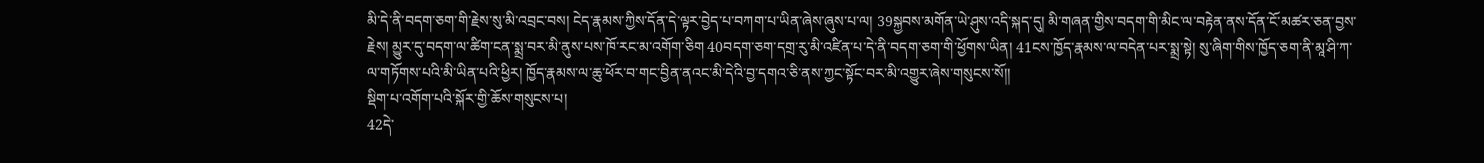མི་དེ་ནི་བདག་ཅག་གི་རྗེས་སུ་མི་འབྲང་བས། ངེད་རྣམས་ཀྱིས་དོན་དེ་ལྟར་བྱེད་པ་བཀག་པ་ཡིན་ཞེས་ཞུས་པ་ལ། 39སྐྱབས་མགོན་ཡེ་ཤུས་འདི་སྐད་དུ། མི་གཞན་གྱིས་བདག་གི་མིང་ལ་བརྟེན་ནས་དོན་ངོ་མཚར་ཅན་བྱས་རྗེས། མྱུར་དུ་བདག་ལ་ཚིག་ངན་སྨྲ་བར་མི་ནུས་པས་ཁོ་རང་མ་འགོག་ཅིག 40བདག་ཅག་དགྲ་རུ་མི་འཛིན་པ་དེ་ནི་བདག་ཅག་གི་ཕྱོགས་ཡིན། 41ངས་ཁྱོད་རྣམས་ལ་བདེན་པར་སྨྲ་སྟེ། སུ་ཞིག་གིས་ཁྱོད་ཅག་ནི་མཱ་ཤི་ཀ་ལ་གཏོགས་པའི་མི་ཡིན་པའི་ཕྱིར། ཁྱོད་རྣམས་ལ་ཆུ་ཕོར་བ་གང་བྱིན་ནའང་མི་དེའི་བྱ་དགའ་ཅི་ནས་ཀྱང་སྟོང་བར་མི་འགྱུར་ཞེས་གསུངས་སོ།།
སྡིག་པ་འགོག་པའི་སྐོར་གྱི་ཆོས་གསུངས་པ།
42དེ་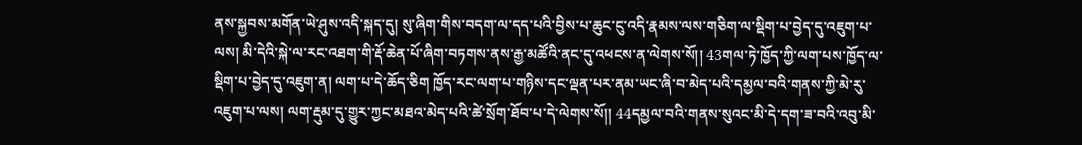ནས་སྐྱབས་མགོན་ཡེ་ཤུས་འདི་སྐད་དུ། སུ་ཞིག་གིས་བདག་ལ་དད་པའི་བྱིས་པ་ཆུང་ངུ་འདི་རྣམས་ལས་གཅིག་ལ་སྡིག་པ་བྱེད་དུ་འཇུག་པ་ལས། མི་དེའི་སྐེ་ལ་རང་འཐག་གི་རྡོ་ཆེན་པོ་ཞིག་བཏགས་ནས་རྒྱ་མཚོའི་ནང་དུ་འཕངས་ན་ལེགས་སོ།། 43གལ་ཏེ་ཁྱོད་ཀྱི་ལག་པས་ཁྱོད་ལ་སྡིག་པ་བྱེད་དུ་འཇུག་ན། ལག་པ་དེ་ཆོད་ཅིག ཁྱོད་རང་ལག་པ་གཉིས་དང་ལྡན་པར་ནམ་ཡང་ཞི་བ་མེད་པའི་དམྱལ་བའི་གནས་ཀྱི་མེ་རུ་འཇུག་པ་ལས། ལག་རྡུམ་དུ་གྱུར་ཀྱང་མཐའ་མེད་པའི་ཚེ་སྲོག་ཐོབ་པ་དེ་ལེགས་སོ།། 44དམྱལ་བའི་གནས་སུའང་མི་དེ་དག་ཟ་བའི་འབུ་མི་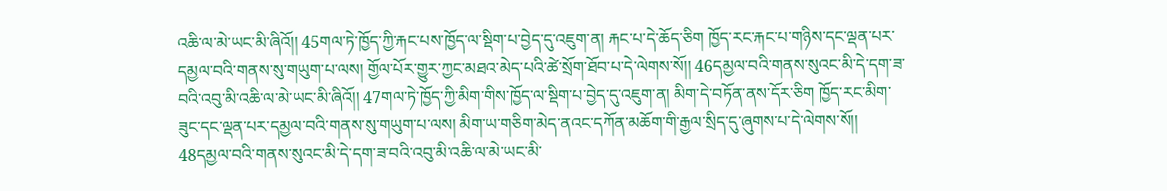འཆི་ལ་མེ་ཡང་མི་ཞིའོ།། 45གལ་ཏེ་ཁྱོད་ཀྱི་རྐང་པས་ཁྱོད་ལ་སྡིག་པ་བྱེད་དུ་འཇུག་ན། རྐང་པ་དེ་ཆོད་ཅིག ཁྱོད་རང་རྐང་པ་གཉིས་དང་ལྡན་པར་དམྱལ་བའི་གནས་སུ་གཡུག་པ་ལས། གྱོལ་པོར་གྱུར་ཀྱང་མཐའ་མེད་པའི་ཚེ་སྲོག་ཐོབ་པ་དེ་ལེགས་སོ།། 46དམྱལ་བའི་གནས་སུའང་མི་དེ་དག་ཟ་བའི་འབུ་མི་འཆི་ལ་མེ་ཡང་མི་ཞིའོ།། 47གལ་ཏེ་ཁྱོད་ཀྱི་མིག་གིས་ཁྱོད་ལ་སྡིག་པ་བྱེད་དུ་འཇུག་ན། མིག་དེ་བཏོན་ནས་དོར་ཅིག ཁྱོད་རང་མིག་ཟུང་དང་ལྡན་པར་དམྱལ་བའི་གནས་སུ་གཡུག་པ་ལས། མིག་ཡ་གཅིག་མེད་ནའང་དཀོན་མཆོག་གི་རྒྱལ་སྲིད་དུ་ཞུགས་པ་དེ་ལེགས་སོ།། 48དམྱལ་བའི་གནས་སུའང་མི་དེ་དག་ཟ་བའི་འབུ་མི་འཆི་ལ་མེ་ཡང་མི་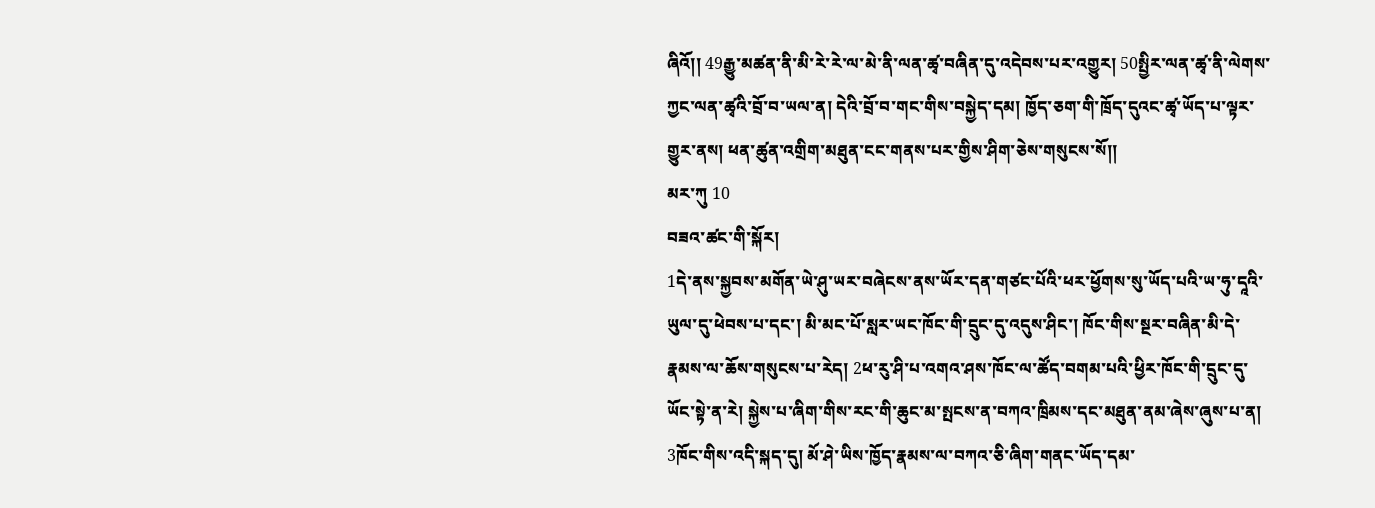ཞིའོ།། 49རྒྱུ་མཚན་ནི་མི་རེ་རེ་ལ་མེ་ནི་ལན་ཚྭ་བཞིན་དུ་འདེབས་པར་འགྱུར། 50སྤྱིར་ལན་ཚྭ་ནི་ལེགས་ཀྱང་ལན་ཚྭའི་བྲོ་བ་ཡལ་ན། དེའི་བྲོ་བ་གང་གིས་བསྐྱེད་དམ། ཁྱོད་ཅག་གི་ཁྲོད་དུའང་ཚྭ་ཡོད་པ་ལྟར་གྱུར་ནས། ཕན་ཚུན་འགྲིག་མཐུན་ངང་གནས་པར་གྱིས་ཤིག་ཅེས་གསུངས་སོ།།
མར་ཀུ 10
བཟའ་ཚང་གི་སྐོར།
1དེ་ནས་སྐྱབས་མགོན་ཡེ་ཤུ་ཡར་བཞེངས་ནས་ཡོར་དན་གཙང་པོའི་ཕར་ཕྱོགས་སུ་ཡོད་པའི་ཡ་ཧུ་དཱའི་ཡུལ་དུ་ཕེབས་པ་དང་། མི་མང་པོ་སླར་ཡང་ཁོང་གི་དྲུང་དུ་འདུས་ཤིང་། ཁོང་གིས་སྔར་བཞིན་མི་དེ་རྣམས་ལ་ཆོས་གསུངས་པ་རེད། 2ཕ་རུ་ཤི་པ་འགའ་ཤས་ཁོང་ལ་ཚོད་བགམ་པའི་ཕྱིར་ཁོང་གི་དྲུང་དུ་ཡོང་སྟེ་ན་རེ། སྐྱེས་པ་ཞིག་གིས་རང་གི་ཆུང་མ་སྤངས་ན་བཀའ་ཁྲིམས་དང་མཐུན་ནམ་ཞེས་ཞུས་པ་ན། 3ཁོང་གིས་འདི་སྐད་དུ། མོ་ཤེ་ཡིས་ཁྱོད་རྣམས་ལ་བཀའ་ཅི་ཞིག་གནང་ཡོད་དམ་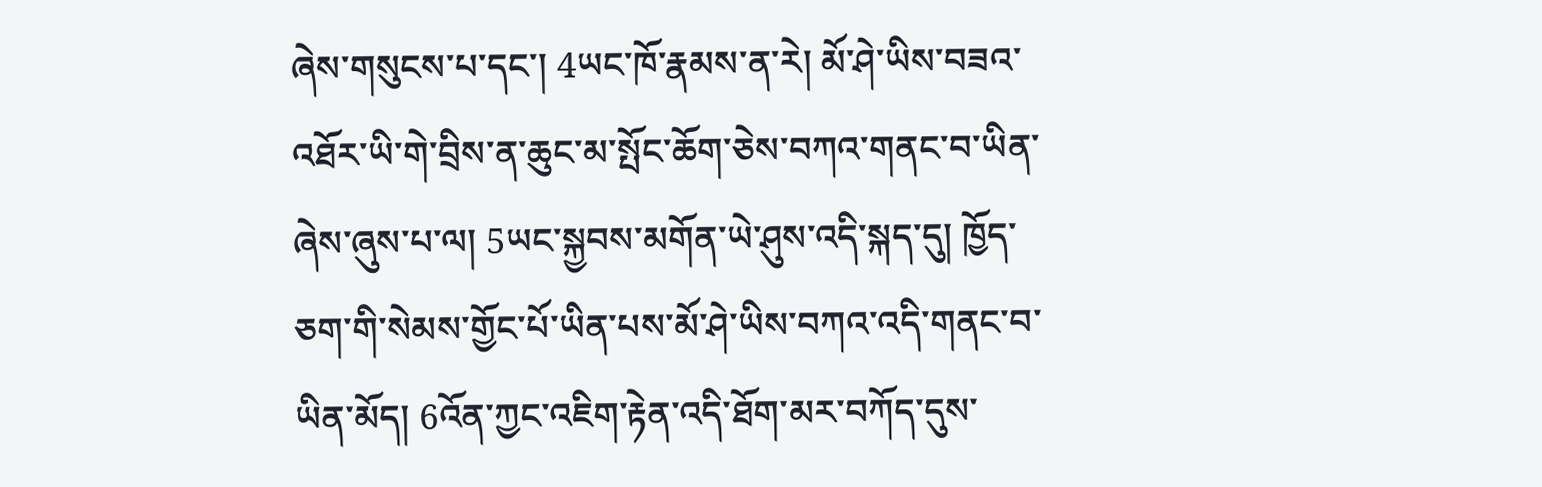ཞེས་གསུངས་པ་དང་། 4ཡང་ཁོ་རྣམས་ན་རེ། མོ་ཤེ་ཡིས་བཟའ་འཐོར་ཡི་གེ་བྲིས་ན་ཆུང་མ་སྤོང་ཆོག་ཅེས་བཀའ་གནང་བ་ཡིན་ཞེས་ཞུས་པ་ལ། 5ཡང་སྐྱབས་མགོན་ཡེ་ཤུས་འདི་སྐད་དུ། ཁྱོད་ཅག་གི་སེམས་གྱོང་པོ་ཡིན་པས་མོ་ཤེ་ཡིས་བཀའ་འདི་གནང་བ་ཡིན་མོད། 6འོན་ཀྱང་འཇིག་རྟེན་འདི་ཐོག་མར་བཀོད་དུས་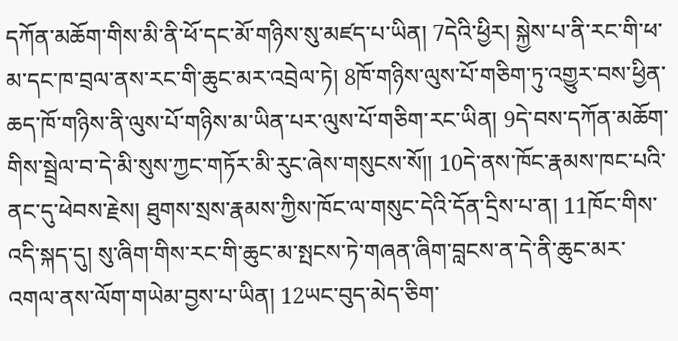དཀོན་མཆོག་གིས་མི་ནི་ཕོ་དང་མོ་གཉིས་སུ་མཛད་པ་ཡིན། 7དེའི་ཕྱིར། སྐྱེས་པ་ནི་རང་གི་ཕ་མ་དང་ཁ་བྲལ་ནས་རང་གི་ཆུང་མར་འབྲེལ་ཏེ། 8ཁོ་གཉིས་ལུས་པོ་གཅིག་ཏུ་འགྱུར་བས་ཕྱིན་ཆད་ཁོ་གཉིས་ནི་ལུས་པོ་གཉིས་མ་ཡིན་པར་ལུས་པོ་གཅིག་རང་ཡིན། 9དེ་བས་དཀོན་མཆོག་གིས་སྦྲེལ་བ་དེ་མི་སུས་ཀྱང་གཏོར་མི་རུང་ཞེས་གསུངས་སོ།། 10དེ་ནས་ཁོང་རྣམས་ཁང་པའི་ནང་དུ་ཕེབས་རྗེས། ཐུགས་སྲས་རྣམས་ཀྱིས་ཁོང་ལ་གསུང་དེའི་དོན་དྲིས་པ་ན། 11ཁོང་གིས་འདི་སྐད་དུ། སུ་ཞིག་གིས་རང་གི་ཆུང་མ་སྤངས་ཏེ་གཞན་ཞིག་བླངས་ན་དེ་ནི་ཆུང་མར་འགལ་ནས་ལོག་གཡེམ་བྱས་པ་ཡིན། 12ཡང་བུད་མེད་ཅིག་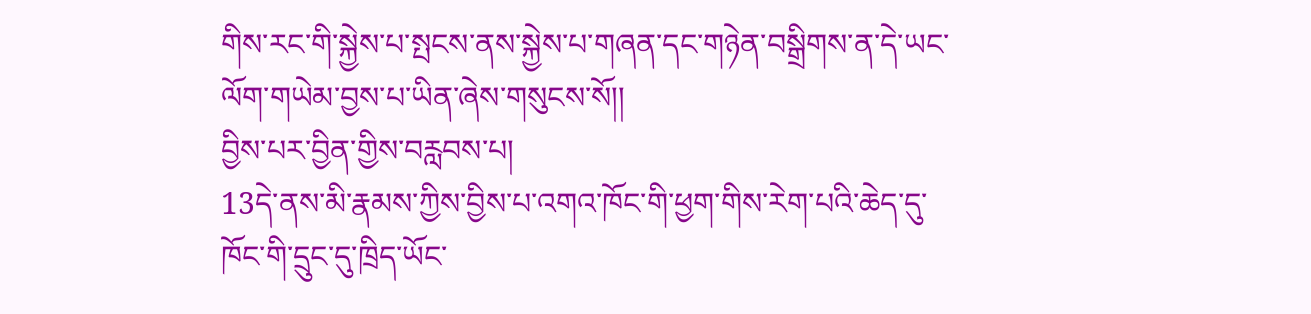གིས་རང་གི་སྐྱེས་པ་སྤངས་ནས་སྐྱེས་པ་གཞན་དང་གཉེན་བསྒྲིགས་ན་དེ་ཡང་ལོག་གཡེམ་བྱས་པ་ཡིན་ཞེས་གསུངས་སོ།།
བྱིས་པར་བྱིན་གྱིས་བརླབས་པ།
13དེ་ནས་མི་རྣམས་ཀྱིས་བྱིས་པ་འགའ་ཁོང་གི་ཕྱག་གིས་རེག་པའི་ཆེད་དུ་ཁོང་གི་དྲུང་དུ་ཁྲིད་ཡོང་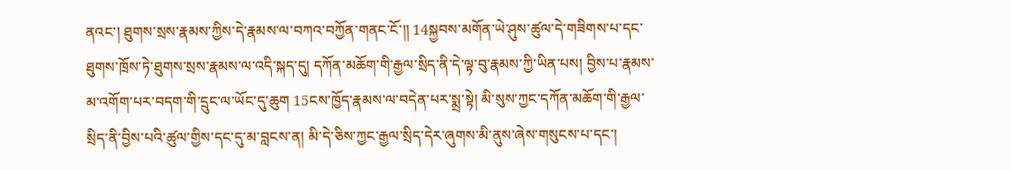ནའང་། ཐུགས་སྲས་རྣམས་ཀྱིས་དེ་རྣམས་ལ་བཀའ་བཀྱོན་གནང་ངོ་༎ 14སྐྱབས་མགོན་ཡེ་ཤུས་ཚུལ་དེ་གཟིགས་པ་དང་ཐུགས་ཁྲོས་ཏེ་ཐུགས་སྲས་རྣམས་ལ་འདི་སྐད་དུ། དཀོན་མཆོག་གི་རྒྱལ་སྲིད་ནི་དེ་ལྟ་བུ་རྣམས་ཀྱི་ཡིན་པས། བྱིས་པ་རྣམས་མ་འགོག་པར་བདག་གི་དྲུང་ལ་ཡོང་དུ་ཆུག 15ངས་ཁྱོད་རྣམས་ལ་བདེན་པར་སྨྲ་སྟེ། མི་སུས་ཀྱང་དཀོན་མཆོག་གི་རྒྱལ་སྲིད་ནི་བྱིས་པའི་ཚུལ་གྱིས་དང་དུ་མ་བླངས་ན། མི་དེ་ཅིས་ཀྱང་རྒྱལ་སྲིད་དེར་ཞུགས་མི་ནུས་ཞེས་གསུངས་པ་དང་།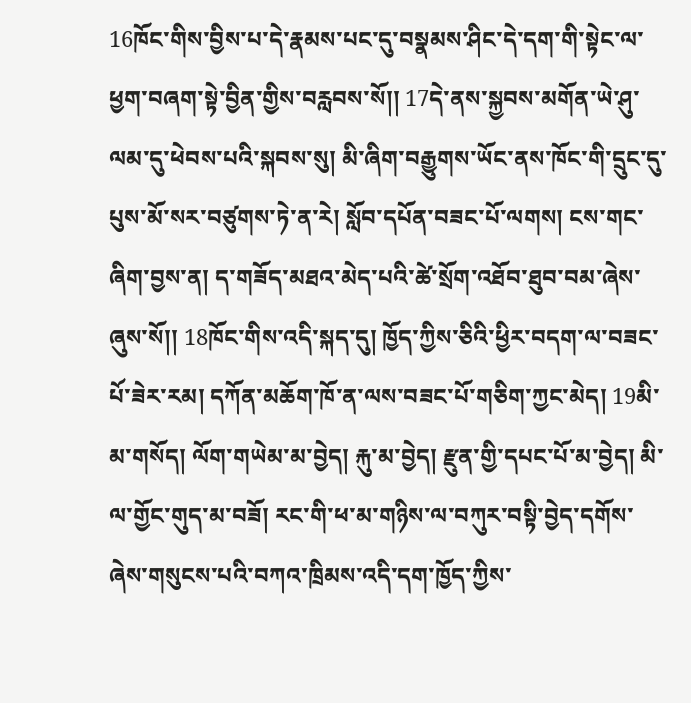16ཁོང་གིས་བྱིས་པ་དེ་རྣམས་པང་དུ་བསྣམས་ཤིང་དེ་དག་གི་སྟེང་ལ་ཕྱག་བཞག་སྟེ་བྱིན་གྱིས་བརླབས་སོ།། 17དེ་ནས་སྐྱབས་མགོན་ཡེ་ཤུ་ལམ་དུ་ཕེབས་པའི་སྐབས་སུ། མི་ཞིག་བརྒྱུགས་ཡོང་ནས་ཁོང་གི་དྲུང་དུ་པུས་མོ་སར་བཙུགས་ཏེ་ན་རེ། སློབ་དཔོན་བཟང་པོ་ལགས། ངས་གང་ཞིག་བྱས་ན། ད་གཟོད་མཐའ་མེད་པའི་ཚེ་སྲོག་འཐོབ་ཐུབ་བམ་ཞེས་ཞུས་སོ།། 18ཁོང་གིས་འདི་སྐད་དུ། ཁྱོད་ཀྱིས་ཅིའི་ཕྱིར་བདག་ལ་བཟང་པོ་ཟེར་རམ། དཀོན་མཆོག་ཁོ་ན་ལས་བཟང་པོ་གཅིག་ཀྱང་མེད། 19མི་མ་གསོད། ལོག་གཡེམ་མ་བྱེད། རྐུ་མ་བྱེད། རྫུན་གྱི་དཔང་པོ་མ་བྱེད། མི་ལ་གྱོང་གུད་མ་བཟོ། རང་གི་ཕ་མ་གཉིས་ལ་བཀུར་བསྟི་བྱེད་དགོས་ཞེས་གསུངས་པའི་བཀའ་ཁྲིམས་འདི་དག་ཁྱོད་ཀྱིས་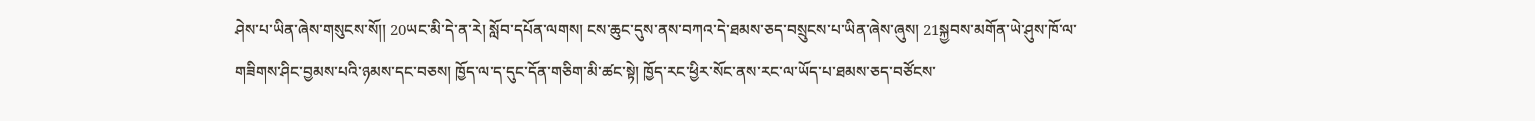ཤེས་པ་ཡིན་ཞེས་གསུངས་སོ།། 20ཡང་མི་དེ་ན་རེ། སློབ་དཔོན་ལགས། ངས་ཆུང་དུས་ནས་བཀའ་དེ་ཐམས་ཅད་བསྲུངས་པ་ཡིན་ཞེས་ཞུས། 21སྐྱབས་མགོན་ཡེ་ཤུས་ཁོ་ལ་གཟིགས་ཤིང་བྱམས་པའི་ཉམས་དང་བཅས། ཁྱོད་ལ་ད་དུང་དོན་གཅིག་མི་ཚང་སྟེ། ཁྱོད་རང་ཕྱིར་སོང་ནས་རང་ལ་ཡོད་པ་ཐམས་ཅད་བཙོངས་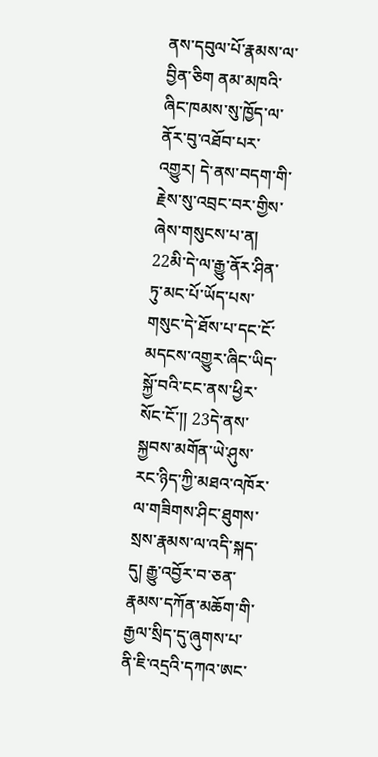ནས་དབུལ་པོ་རྣམས་ལ་བྱིན་ཅིག ནམ་མཁའི་ཞིང་ཁམས་སུ་ཁྱོད་ལ་ནོར་བུ་འཐོབ་པར་འགྱུར། དེ་ནས་བདག་གི་རྗེས་སུ་འབྲང་བར་གྱིས་ཞེས་གསུངས་པ་ན། 22མི་དེ་ལ་རྒྱུ་ནོར་ཤིན་ཏུ་མང་པོ་ཡོད་པས་གསུང་དེ་ཐོས་པ་དང་ངོ་མདངས་འགྱུར་ཞིང་ཡིད་སྐྱོ་བའི་ངང་ནས་ཕྱིར་སོང་ངོ་།། 23དེ་ནས་སྐྱབས་མགོན་ཡེ་ཤུས་རང་ཉིད་ཀྱི་མཐའ་འཁོར་ལ་གཟིགས་ཤིང་ཐུགས་སྲས་རྣམས་ལ་འདི་སྐད་དུ། རྒྱུ་འབྱོར་བ་ཅན་རྣམས་དཀོན་མཆོག་གི་རྒྱལ་སྲིད་དུ་ཞུགས་པ་ནི་ཇི་འདྲའི་དཀའ་ཨང་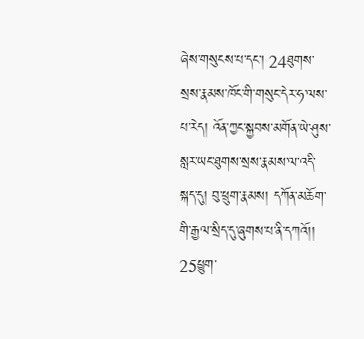ཞེས་གསུངས་པ་དང་། 24ཐུགས་སྲས་རྣམས་ཁོང་གི་གསུང་དེར་ཧ་ལས་པ་རེད། འོན་ཀྱང་སྐྱབས་མགོན་ཡེ་ཤུས་སླར་ཡང་ཐུགས་སྲས་རྣམས་ལ་འདི་སྐད་དུ། བུ་ཕྲུག་རྣམས། དཀོན་མཆོག་གི་རྒྱལ་སྲིད་དུ་ཞུགས་པ་ནི་དཀའོ།། 25ཕྱུག་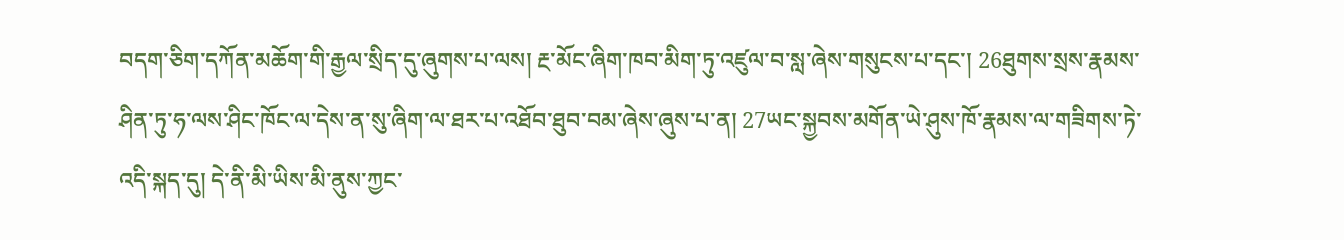བདག་ཅིག་དཀོན་མཆོག་གི་རྒྱལ་སྲིད་དུ་ཞུགས་པ་ལས། རྔ་མོང་ཞིག་ཁབ་མིག་ཏུ་འཛུལ་བ་སླ་ཞེས་གསུངས་པ་དང་། 26ཐུགས་སྲས་རྣམས་ཤིན་ཏུ་ཧ་ལས་ཤིང་ཁོང་ལ་དེས་ན་སུ་ཞིག་ལ་ཐར་པ་འཐོབ་ཐུབ་བམ་ཞེས་ཞུས་པ་ན། 27ཡང་སྐྱབས་མགོན་ཡེ་ཤུས་ཁོ་རྣམས་ལ་གཟིགས་ཏེ་འདི་སྐད་དུ། དེ་ནི་མི་ཡིས་མི་ནུས་ཀྱང་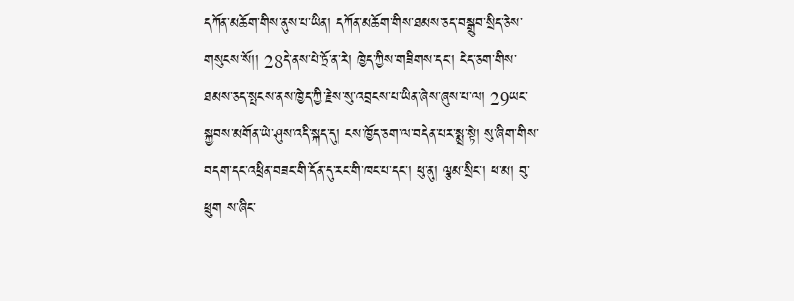དཀོན་མཆོག་གིས་ནུས་པ་ཡིན། དཀོན་མཆོག་གིས་ཐམས་ཅད་བསྒྲུབ་སྲིད་ཅེས་གསུངས་སོ།། 28དེ་ནས་པེ་ཏྲོ་ན་རེ། ཁྱེད་ཀྱིས་གཟིགས་དང་། ངེད་ཅག་གིས་ཐམས་ཅད་སྤངས་ནས་ཁྱེད་ཀྱི་རྗེས་སུ་འབྲངས་པ་ཡིན་ཞེས་ཞུས་པ་ལ། 29ཡང་སྐྱབས་མགོན་ཡེ་ཤུས་འདི་སྐད་དུ། ངས་ཁྱོད་ཅག་ལ་བདེན་པར་སྨྲ་སྟེ། སུ་ཞིག་གིས་བདག་དང་འཕྲིན་བཟང་གི་དོན་དུ་རང་གི་ཁང་པ་དང་། ཕུ་ནུ། ལྕམ་སྲིང་། ཕ་མ། བུ་ཕྲུག ས་ཞིང་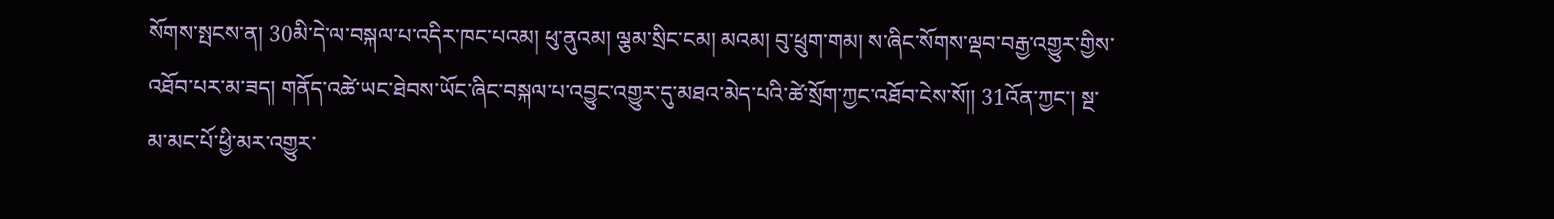སོགས་སྤངས་ན། 30མི་དེ་ལ་བསྐལ་པ་འདིར་ཁང་པའམ། ཕུ་ནུའམ། ལྕམ་སྲིང་ངམ། མའམ། བུ་ཕྲུག་གམ། ས་ཞིང་སོགས་ལྡབ་བརྒྱ་འགྱུར་གྱིས་འཐོབ་པར་མ་ཟད། གནོད་འཚེ་ཡང་ཐེབས་ཡོང་ཞིང་བསྐལ་པ་འབྱུང་འགྱུར་དུ་མཐའ་མེད་པའི་ཚེ་སྲོག་ཀྱང་འཐོབ་ངེས་སོ།། 31འོན་ཀྱང་། སྔ་མ་མང་པོ་ཕྱི་མར་འགྱུར་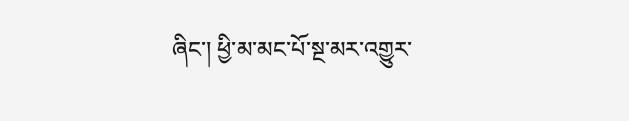ཞིང་། ཕྱི་མ་མང་པོ་སྔ་མར་འགྱུར་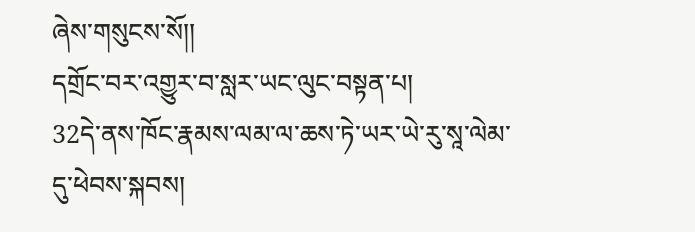ཞེས་གསུངས་སོ།།
དགྲོང་བར་འགྱུར་བ་སླར་ཡང་ལུང་བསྟན་པ།
32དེ་ནས་ཁོང་རྣམས་ལམ་ལ་ཆས་ཏེ་ཡར་ཡེ་རུ་སཱ་ལེམ་དུ་ཕེབས་སྐབས།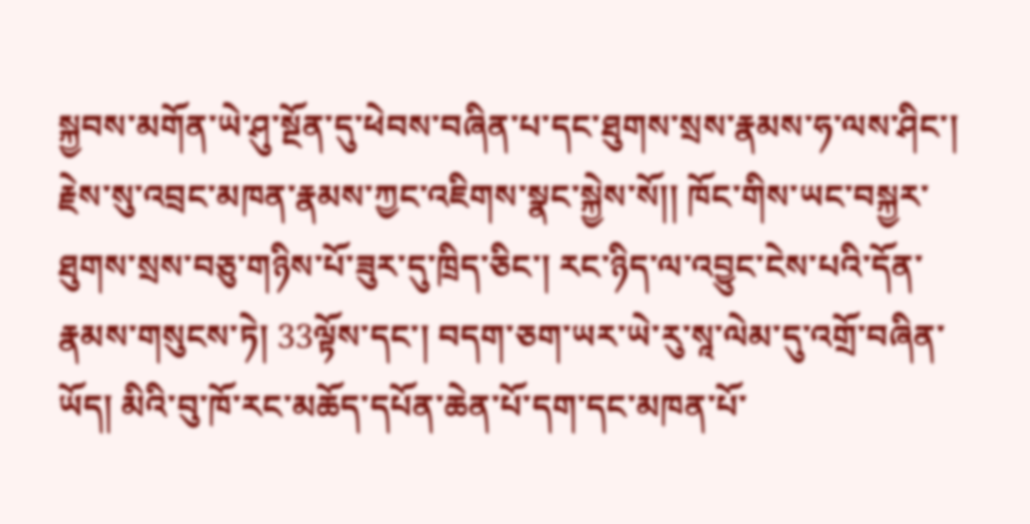སྐྱབས་མགོན་ཡེ་ཤུ་སྔོན་དུ་ཕེབས་བཞིན་པ་དང་ཐུགས་སྲས་རྣམས་ཧ་ལས་ཤིང་། རྗེས་སུ་འབྲང་མཁན་རྣམས་ཀྱང་འཇིགས་སྣང་སྐྱེས་སོ།། ཁོང་གིས་ཡང་བསྐྱར་ཐུགས་སྲས་བཅུ་གཉིས་པོ་ཟུར་དུ་ཁྲིད་ཅིང་། རང་ཉིད་ལ་འབྱུང་ངེས་པའི་དོན་རྣམས་གསུངས་ཏེ། 33ལྟོས་དང་། བདག་ཅག་ཡར་ཡེ་རུ་སཱ་ལེམ་དུ་འགྲོ་བཞིན་ཡོད། མིའི་བུ་ཁོ་རང་མཆོད་དཔོན་ཆེན་པོ་དག་དང་མཁན་པོ་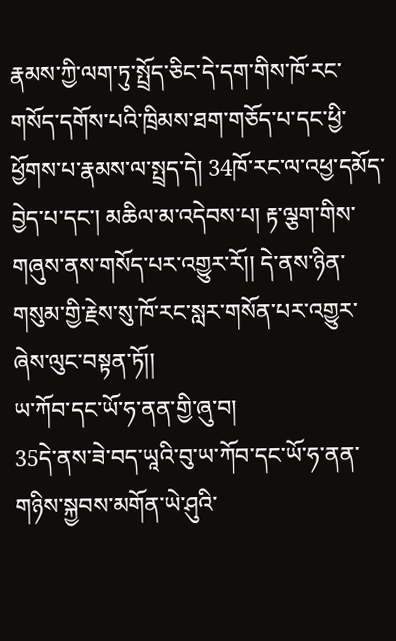རྣམས་ཀྱི་ལག་ཏུ་སྤྲོད་ཅིང་དེ་དག་གིས་ཁོ་རང་གསོད་དགོས་པའི་ཁྲིམས་ཐག་གཅོད་པ་དང་ཕྱི་ཕྱོགས་པ་རྣམས་ལ་སྤྲད་དེ། 34ཁོ་རང་ལ་འཕྱ་དམོད་བྱེད་པ་དང་། མཆིལ་མ་འདེབས་པ། རྟ་ལྕག་གིས་གཞུས་ནས་གསོད་པར་འགྱུར་རོ།། དེ་ནས་ཉིན་གསུམ་གྱི་རྗེས་སུ་ཁོ་རང་སླར་གསོན་པར་འགྱུར་ཞེས་ལུང་བསྟན་ཏོ།།
ཡ་ཀོབ་དང་ཡོ་ཧ་ནན་གྱི་ཞུ་བ།
35དེ་ནས་ཟེ་བད་ཡཱའི་བུ་ཡ་ཀོབ་དང་ཡོ་ཧ་ནན་གཉིས་སྐྱབས་མགོན་ཡེ་ཤུའི་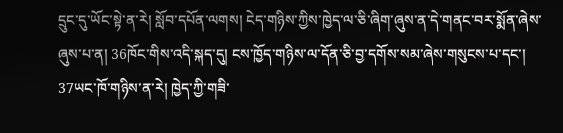དྲུང་དུ་ཡོང་སྟེ་ན་རེ། སློབ་དཔོན་ལགས། ངེད་གཉིས་ཀྱིས་ཁྱེད་ལ་ཅི་ཞིག་ཞུས་ན་དེ་གནང་བར་སྨོན་ཞེས་ཞུས་པ་ན། 36ཁོང་གིས་འདི་སྐད་དུ། ངས་ཁྱོད་གཉིས་ལ་དོན་ཅི་བྱ་དགོས་སམ་ཞེས་གསུངས་པ་དང་། 37ཡང་ཁོ་གཉིས་ན་རེ། ཁྱེད་ཀྱི་གཟི་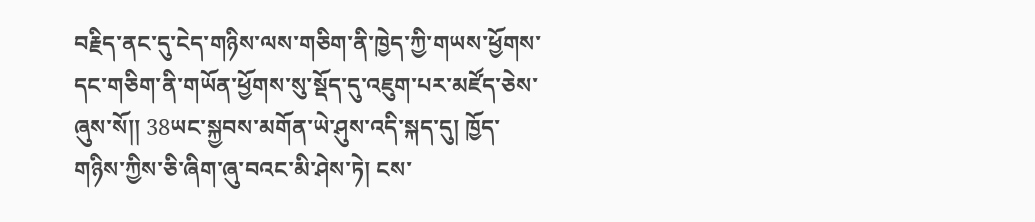བརྗིད་ནང་དུ་ངེད་གཉིས་ལས་གཅིག་ནི་ཁྱེད་ཀྱི་གཡས་ཕྱོགས་དང་གཅིག་ནི་གཡོན་ཕྱོགས་སུ་སྡོད་དུ་འཇུག་པར་མཛོད་ཅེས་ཞུས་སོ།། 38ཡང་སྐྱབས་མགོན་ཡེ་ཤུས་འདི་སྐད་དུ། ཁྱོད་གཉིས་ཀྱིས་ཅི་ཞིག་ཞུ་བའང་མི་ཤེས་ཏེ། ངས་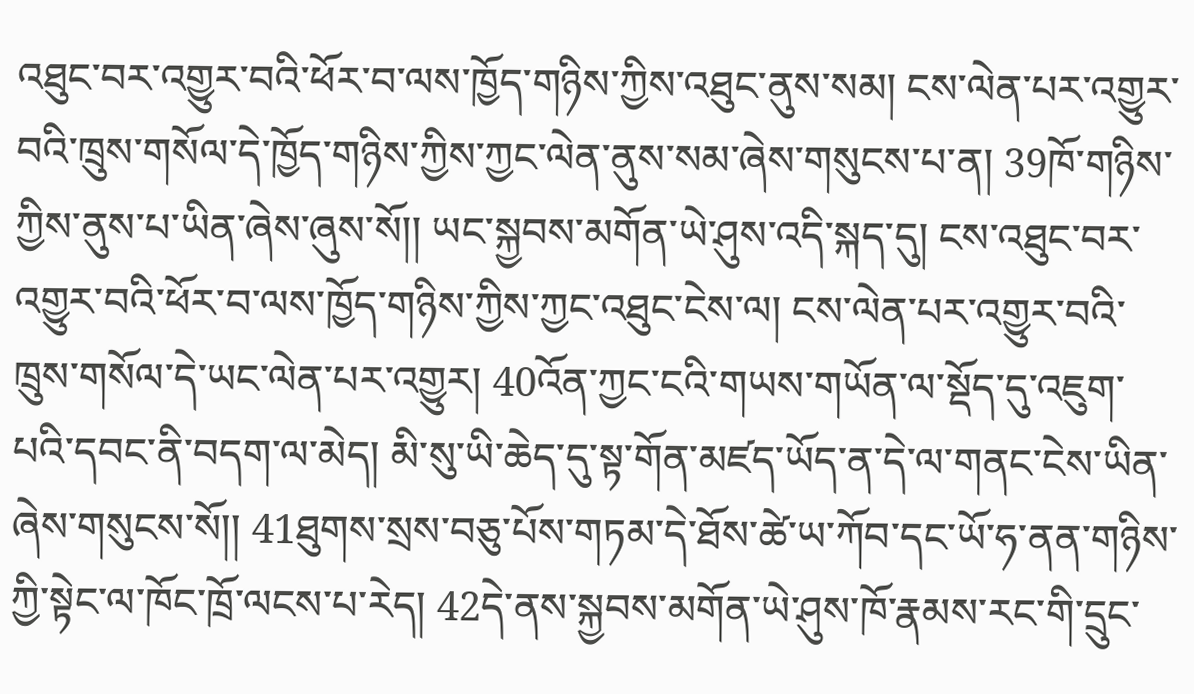འཐུང་བར་འགྱུར་བའི་ཕོར་བ་ལས་ཁྱོད་གཉིས་ཀྱིས་འཐུང་ནུས་སམ། ངས་ལེན་པར་འགྱུར་བའི་ཁྲུས་གསོལ་དེ་ཁྱོད་གཉིས་ཀྱིས་ཀྱང་ལེན་ནུས་སམ་ཞེས་གསུངས་པ་ན། 39ཁོ་གཉིས་ཀྱིས་ནུས་པ་ཡིན་ཞེས་ཞུས་སོ།། ཡང་སྐྱབས་མགོན་ཡེ་ཤུས་འདི་སྐད་དུ། ངས་འཐུང་བར་འགྱུར་བའི་ཕོར་བ་ལས་ཁྱོད་གཉིས་ཀྱིས་ཀྱང་འཐུང་ངེས་ལ། ངས་ལེན་པར་འགྱུར་བའི་ཁྲུས་གསོལ་དེ་ཡང་ལེན་པར་འགྱུར། 40འོན་ཀྱང་ངའི་གཡས་གཡོན་ལ་སྡོད་དུ་འཇུག་པའི་དབང་ནི་བདག་ལ་མེད། མི་སུ་ཡི་ཆེད་དུ་སྟ་གོན་མཛད་ཡོད་ན་དེ་ལ་གནང་ངེས་ཡིན་ཞེས་གསུངས་སོ།། 41ཐུགས་སྲས་བཅུ་པོས་གཏམ་དེ་ཐོས་ཚེ་ཡ་ཀོབ་དང་ཡོ་ཧ་ནན་གཉིས་ཀྱི་སྟེང་ལ་ཁོང་ཁྲོ་ལངས་པ་རེད། 42དེ་ནས་སྐྱབས་མགོན་ཡེ་ཤུས་ཁོ་རྣམས་རང་གི་དྲུང་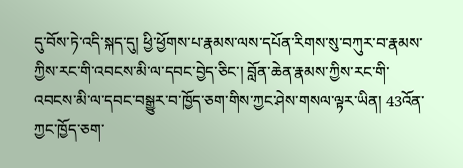དུ་བོས་ཏེ་འདི་སྐད་དུ། ཕྱི་ཕྱོགས་པ་རྣམས་ལས་དཔོན་རིགས་སུ་བཀུར་བ་རྣམས་ཀྱིས་རང་གི་འབངས་མི་ལ་དབང་བྱེད་ཅིང་། བློན་ཆེན་རྣམས་ཀྱིས་རང་གི་འབངས་མི་ལ་དབང་བསྒྱུར་བ་ཁྱོད་ཅག་གིས་ཀྱང་ཤེས་གསལ་ལྟར་ཡིན། 43འོན་ཀྱང་ཁྱོད་ཅག་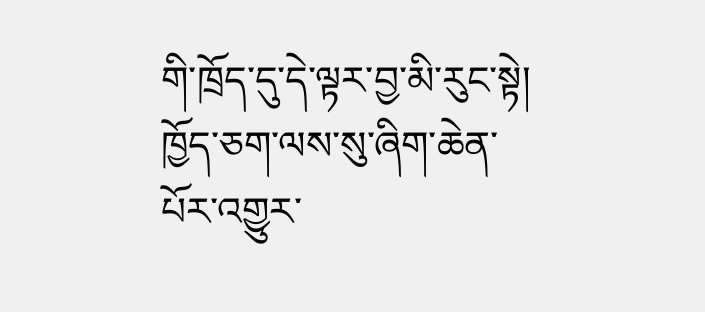གི་ཁྲོད་དུ་དེ་ལྟར་བྱ་མི་རུང་སྟེ། ཁྱོད་ཅག་ལས་སུ་ཞིག་ཆེན་པོར་འགྱུར་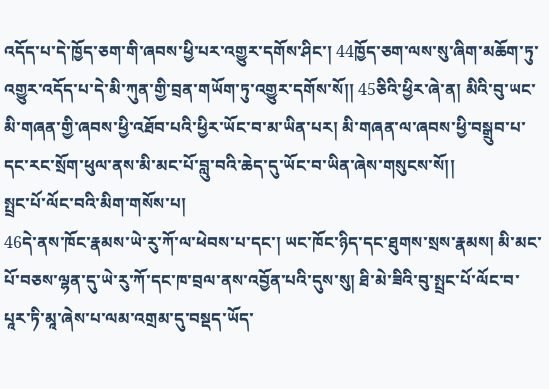འདོད་པ་དེ་ཁྱོད་ཅག་གི་ཞབས་ཕྱི་པར་འགྱུར་དགོས་ཤིང་། 44ཁྱོད་ཅག་ལས་སུ་ཞིག་མཆོག་ཏུ་འགྱུར་འདོད་པ་དེ་མི་ཀུན་གྱི་བྲན་གཡོག་ཏུ་འགྱུར་དགོས་སོ།། 45ཅིའི་ཕྱིར་ཞེ་ན། མིའི་བུ་ཡང་མི་གཞན་གྱི་ཞབས་ཕྱི་འཐོབ་པའི་ཕྱིར་ཡོང་བ་མ་ཡིན་པར། མི་གཞན་ལ་ཞབས་ཕྱི་བསྒྲུབ་པ་དང་རང་སྲོག་ཕུལ་ནས་མི་མང་པོ་བླུ་བའི་ཆེད་དུ་ཡོང་བ་ཡིན་ཞེས་གསུངས་སོ།།
སྤྲང་པོ་ལོང་བའི་མིག་གསོས་པ།
46དེ་ནས་ཁོང་རྣམས་ཡེ་རུ་ཀོ་ལ་ཕེབས་པ་དང་། ཡང་ཁོང་ཉིད་དང་ཐུགས་སྲས་རྣམས། མི་མང་པོ་བཅས་ལྷན་དུ་ཡེ་རུ་ཀོ་དང་ཁ་བྲལ་ནས་འབྱོན་པའི་དུས་སུ། ཐི་མེ་ཟིའི་བུ་སྤྲང་པོ་ལོང་བ་པཱར་ཏི་མཱ་ཞེས་པ་ལམ་འགྲམ་དུ་བསྡད་ཡོད་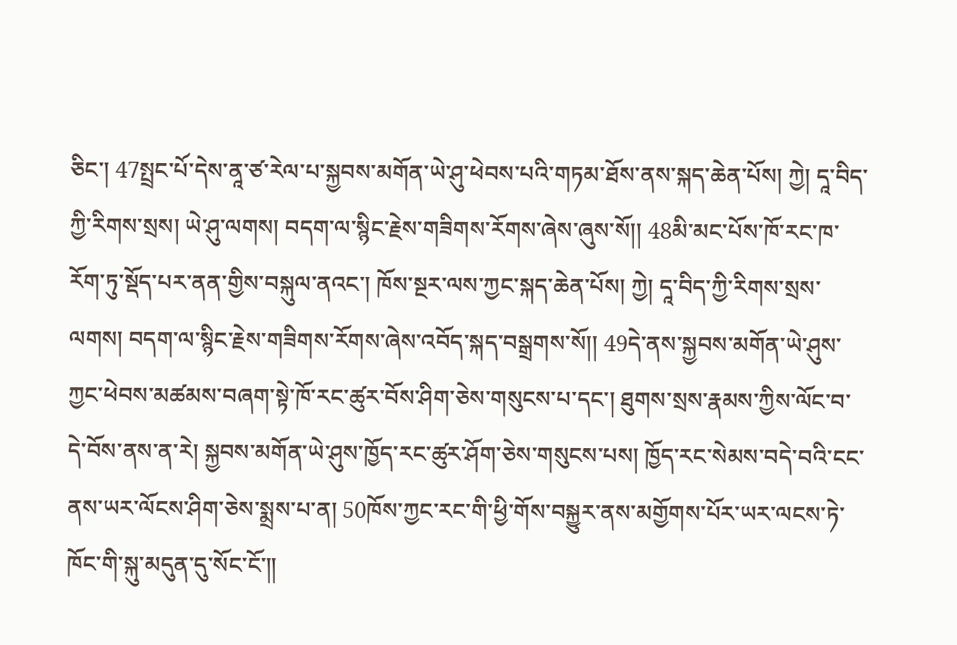ཅིང་། 47སྤྲང་པོ་དེས་ནཱ་ཙ་རེལ་པ་སྐྱབས་མགོན་ཡེ་ཤུ་ཕེབས་པའི་གཏམ་ཐོས་ནས་སྐད་ཆེན་པོས། ཀྱེ། དཱ་བིད་ཀྱི་རིགས་སྲས། ཡེ་ཤུ་ལགས། བདག་ལ་སྙིང་རྗེས་གཟིགས་རོགས་ཞེས་ཞུས་སོ།། 48མི་མང་པོས་ཁོ་རང་ཁ་རོག་ཏུ་སྡོད་པར་ནན་གྱིས་བསྐུལ་ནའང་། ཁོས་སྔར་ལས་ཀྱང་སྐད་ཆེན་པོས། ཀྱེ། དཱ་བིད་ཀྱི་རིགས་སྲས་ལགས། བདག་ལ་སྙིང་རྗེས་གཟིགས་རོགས་ཞེས་འབོད་སྐད་བསྒྲགས་སོ།། 49དེ་ནས་སྐྱབས་མགོན་ཡེ་ཤུས་ཀྱང་ཕེབས་མཚམས་བཞག་སྟེ་ཁོ་རང་ཚུར་བོས་ཤིག་ཅེས་གསུངས་པ་དང་། ཐུགས་སྲས་རྣམས་ཀྱིས་ལོང་བ་དེ་བོས་ནས་ན་རེ། སྐྱབས་མགོན་ཡེ་ཤུས་ཁྱོད་རང་ཚུར་ཤོག་ཅེས་གསུངས་པས། ཁྱོད་རང་སེམས་བདེ་བའི་ངང་ནས་ཡར་ལོངས་ཤིག་ཅེས་སྨྲས་པ་ན། 50ཁོས་ཀྱང་རང་གི་ཕྱི་གོས་བསྐྱུར་ནས་མགྱོགས་པོར་ཡར་ལངས་ཏེ་ཁོང་གི་སྐུ་མདུན་དུ་སོང་ངོ་༎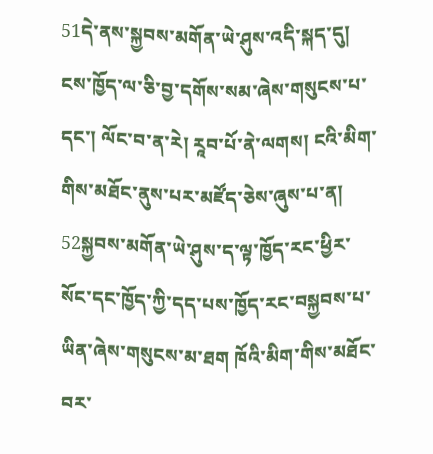51དེ་ནས་སྐྱབས་མགོན་ཡེ་ཤུས་འདི་སྐད་དུ། ངས་ཁྱོད་ལ་ཅི་བྱ་དགོས་སམ་ཞེས་གསུངས་པ་དང་། ལོང་བ་ན་རེ། རཱབ་པོ་ནེ་ལགས། ངའི་མིག་གིས་མཐོང་ནུས་པར་མཛོད་ཅེས་ཞུས་པ་ན། 52སྐྱབས་མགོན་ཡེ་ཤུས་ད་ལྟ་ཁྱོད་རང་ཕྱིར་སོང་དང་ཁྱོད་ཀྱི་དད་པས་ཁྱོད་རང་བསྐྱབས་པ་ཡིན་ཞེས་གསུངས་མ་ཐག ཁོའི་མིག་གིས་མཐོང་བར་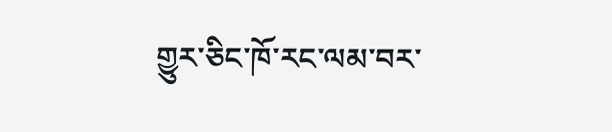གྱུར་ཅིང་ཁོ་རང་ལམ་བར་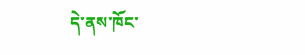དེ་ནས་ཁོང་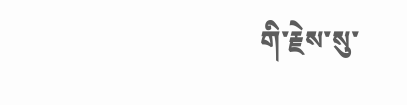གི་རྗེས་སུ་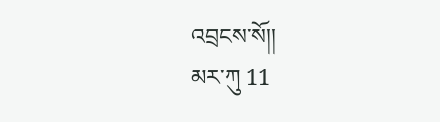འབྲངས་སོ།།
མར་ཀུ 11